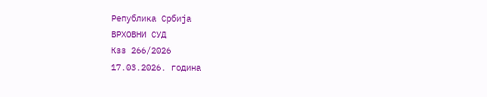Република Србија
ВРХОВНИ СУД
Кзз 266/2026
17.03.2026. година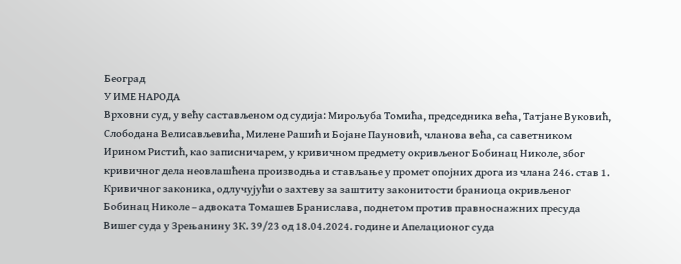Београд
У ИМЕ НАРОДА
Врховни суд, у већу састављеном од судија: Мирољуба Томића, председника већа, Татјане Вуковић, Слободана Велисављевића, Милене Рашић и Бојане Пауновић, чланова већа, са саветником Ирином Ристић, као записничарем, у кривичном предмету окривљеног Бобинац Николе, због кривичног дела неовлашћена производња и стављање у промет опојних дрога из члана 246. став 1. Кривичног законика, одлучујући о захтеву за заштиту законитости браниоца окривљеног Бобинац Николе – адвоката Томашев Бранислава, поднетом против правноснажних пресуда Вишег суда у Зрењанину 3К. 39/23 од 18.04.2024. године и Апелационог суда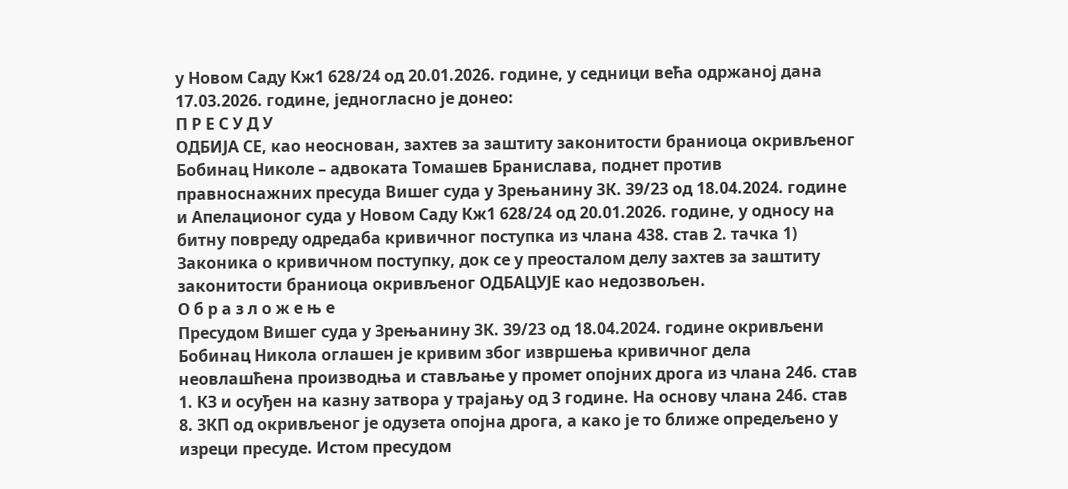у Новом Саду Кж1 628/24 од 20.01.2026. године, у седници већа одржаној дана 17.03.2026. године, једногласно је донео:
П Р Е С У Д У
ОДБИЈА СЕ, као неоснован, захтев за заштиту законитости браниоца окривљеног Бобинац Николе – адвоката Томашев Бранислава, поднет против правноснажних пресуда Вишег суда у Зрењанину 3К. 39/23 од 18.04.2024. године и Апелационог суда у Новом Саду Кж1 628/24 од 20.01.2026. године, у односу на битну повреду одредаба кривичног поступка из члана 438. став 2. тачка 1) Законика о кривичном поступку, док се у преосталом делу захтев за заштиту законитости браниоца окривљеног ОДБАЦУЈЕ као недозвољен.
О б р а з л о ж е њ е
Пресудом Вишег суда у Зрењанину 3К. 39/23 од 18.04.2024. године окривљени Бобинац Никола оглашен је кривим због извршења кривичног дела неовлашћена производња и стављање у промет опојних дрога из члана 246. став 1. КЗ и осуђен на казну затвора у трајању од 3 године. На основу члана 246. став 8. ЗКП од окривљеног је одузета опојна дрога, а како је то ближе опредељено у изреци пресуде. Истом пресудом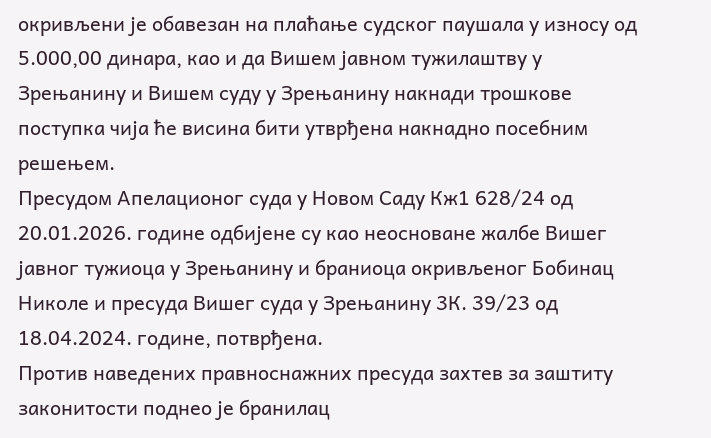окривљени је обавезан на плаћање судског паушала у износу од 5.000,00 динара, као и да Вишем јавном тужилаштву у Зрењанину и Вишем суду у Зрењанину накнади трошкове поступка чија ће висина бити утврђена накнадно посебним решењем.
Пресудом Апелационог суда у Новом Саду Кж1 628/24 од 20.01.2026. године одбијене су као неосноване жалбе Вишег јавног тужиоца у Зрењанину и браниоца окривљеног Бобинац Николе и пресуда Вишег суда у Зрењанину 3К. 39/23 од 18.04.2024. године, потврђена.
Против наведених правноснажних пресуда захтев за заштиту законитости поднео је бранилац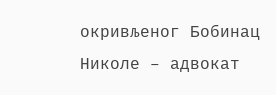окривљеног Бобинац Николе – адвокат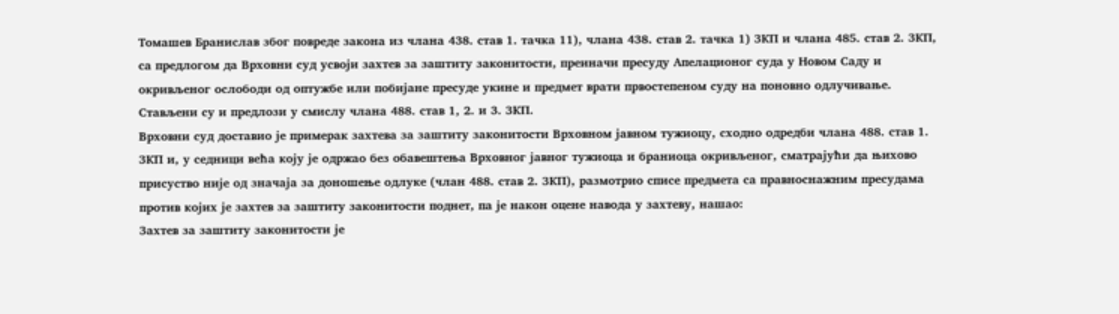Томашев Бранислав због повреде закона из члана 438. став 1. тачка 11), члана 438. став 2. тачка 1) ЗКП и члана 485. став 2. ЗКП, са предлогом да Врховни суд усвоји захтев за заштиту законитости, преиначи пресуду Апелационог суда у Новом Саду и окривљеног ослободи од оптужбе или побијане пресуде укине и предмет врати првостепеном суду на поновно одлучивање. Стављени су и предлози у смислу члана 488. став 1, 2. и 3. ЗКП.
Врховни суд доставио је примерак захтева за заштиту законитости Врховном јавном тужиоцу, сходно одредби члана 488. став 1. ЗКП и, у седници већа коју је одржао без обавештења Врховног јавног тужиоца и браниоца окривљеног, сматрајући да њихово присуство није од значаја за доношење одлуке (члан 488. став 2. ЗКП), размотрио списе предмета са правноснажним пресудама против којих је захтев за заштиту законитости поднет, па је након оцене навода у захтеву, нашао:
Захтев за заштиту законитости је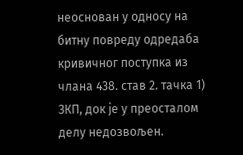неоснован у односу на битну повреду одредаба кривичног поступка из члана 438. став 2. тачка 1) ЗКП, док је у преосталом делу недозвољен.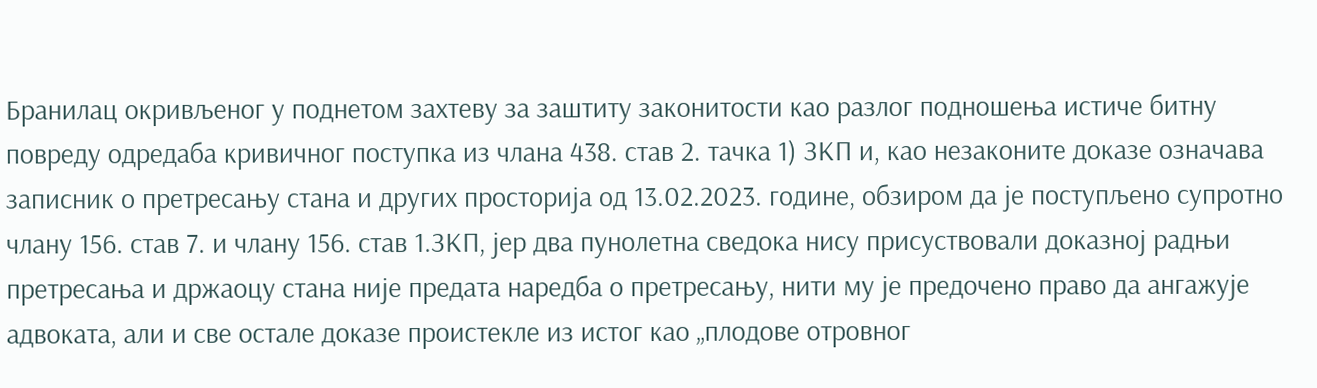Бранилац окривљеног у поднетом захтеву за заштиту законитости као разлог подношења истиче битну повреду одредаба кривичног поступка из члана 438. став 2. тачка 1) ЗКП и, као незаконите доказе означава записник о претресању стана и других просторија од 13.02.2023. године, обзиром да је поступљено супротно члану 156. став 7. и члану 156. став 1.ЗКП, јер два пунолетна сведока нису присуствовали доказној радњи претресања и држаоцу стана није предата наредба о претресању, нити му је предочено право да ангажује адвоката, али и све остале доказе проистекле из истог као „плодове отровног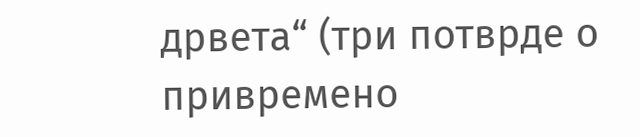дрвета“ (три потврде о привремено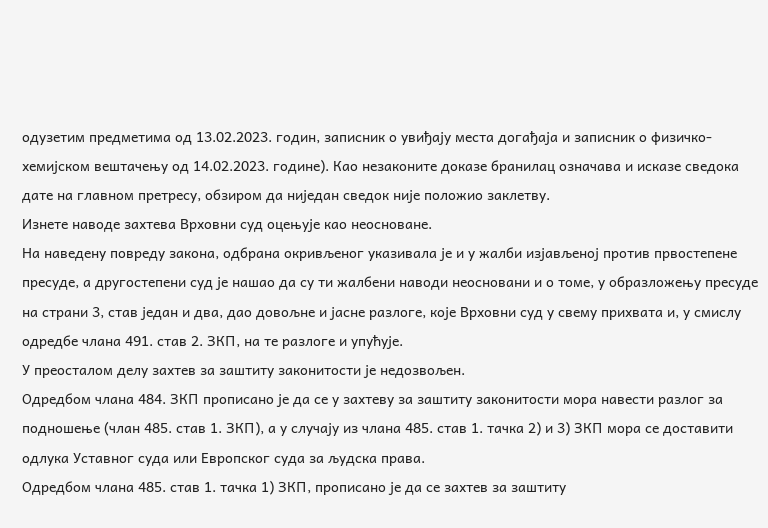одузетим предметима од 13.02.2023. годин, записник о увиђају места догађаја и записник о физичко-хемијском вештачењу од 14.02.2023. године). Као незаконите доказе бранилац означава и исказе сведока дате на главном претресу, обзиром да ниједан сведок није положио заклетву.
Изнете наводе захтева Врховни суд оцењује као неосноване.
На наведену повреду закона, одбрана окривљеног указивала је и у жалби изјављеној против првостепене пресуде, а другостепени суд је нашао да су ти жалбени наводи неосновани и о томе, у образложењу пресуде на страни 3, став један и два, дао довољне и јасне разлоге, које Врховни суд у свему прихвата и, у смислу одредбе члана 491. став 2. ЗКП, на те разлоге и упућује.
У преосталом делу захтев за заштиту законитости је недозвољен.
Одредбом члана 484. ЗКП прописано је да се у захтеву за заштиту законитости мора навести разлог за подношење (члан 485. став 1. ЗКП), а у случају из члана 485. став 1. тачка 2) и 3) ЗКП мора се доставити одлука Уставног суда или Европског суда за људска права.
Одредбом члана 485. став 1. тачка 1) ЗКП, прописано је да се захтев за заштиту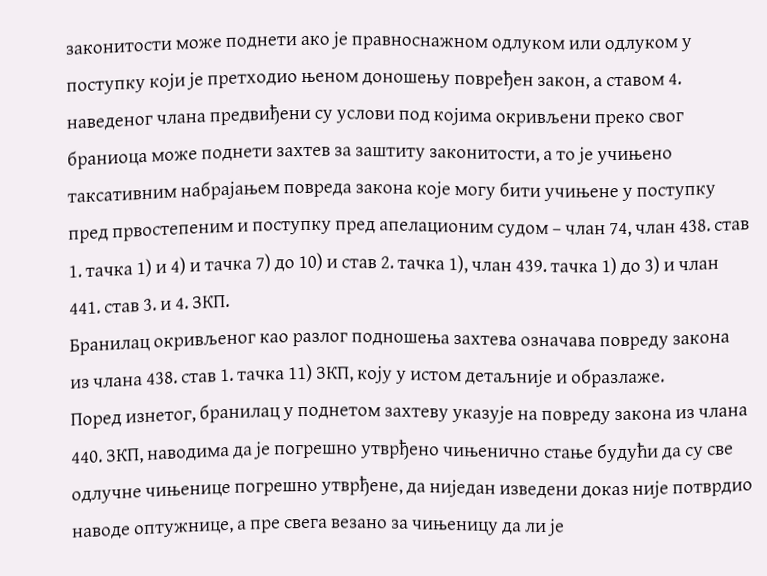законитости може поднети ако је правноснажном одлуком или одлуком у поступку који је претходио њеном доношењу повређен закон, а ставом 4. наведеног члана предвиђени су услови под којима окривљени преко свог браниоца може поднети захтев за заштиту законитости, а то је учињено таксативним набрајањем повреда закона које могу бити учињене у поступку пред првостепеним и поступку пред апелационим судом – члан 74, члан 438. став 1. тачка 1) и 4) и тачка 7) до 10) и став 2. тачка 1), члан 439. тачка 1) до 3) и члан 441. став 3. и 4. ЗКП.
Бранилац окривљеног као разлог подношења захтева означава повреду закона из члана 438. став 1. тачка 11) ЗКП, коју у истом детаљније и образлаже.
Поред изнетог, бранилац у поднетом захтеву указује на повреду закона из члана 440. ЗКП, наводима да је погрешно утврђено чињенично стање будући да су све одлучне чињенице погрешно утврђене, да ниједан изведени доказ није потврдио наводе оптужнице, а пре свега везано за чињеницу да ли је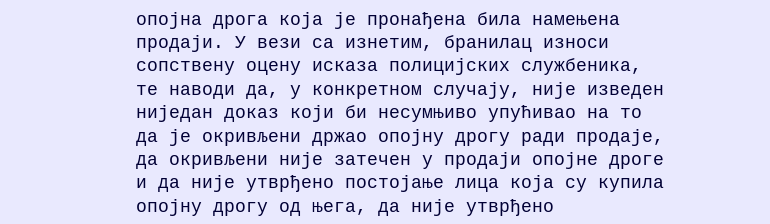опојна дрога која је пронађена била намењена продаји. У вези са изнетим, бранилац износи сопствену оцену исказа полицијских службеника, те наводи да, у конкретном случају, није изведен ниједан доказ који би несумњиво упућивао на то да је окривљени држао опојну дрогу ради продаје, да окривљени није затечен у продаји опојне дроге и да није утврђено постојање лица која су купила опојну дрогу од њега, да није утврђено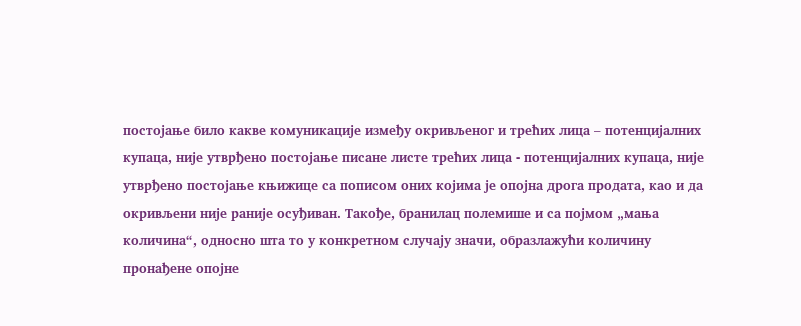постојање било какве комуникације између окривљеног и трећих лица – потенцијалних купаца, није утврђено постојање писане листе трећих лица - потенцијалних купаца, није утврђено постојање књижице са пописом оних којима је опојна дрога продата, као и да окривљени није раније осуђиван. Такође, бранилац полемише и са појмом „мања количина“, односно шта то у конкретном случају значи, образлажући количину пронађене опојне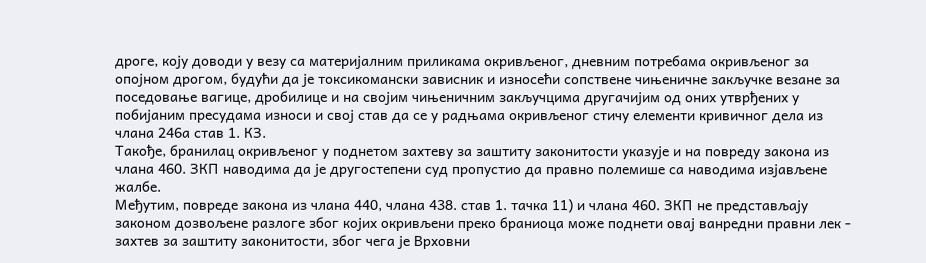дроге, коју доводи у везу са материјалним приликама окривљеног, дневним потребама окривљеног за опојном дрогом, будући да је токсикомански зависник и износећи сопствене чињеничне закључке везане за поседовање вагице, дробилице и на својим чињеничним закључцима другачијим од оних утврђених у побијаним пресудама износи и свој став да се у радњама окривљеног стичу елементи кривичног дела из члана 246а став 1. КЗ.
Такође, бранилац окривљеног у поднетом захтеву за заштиту законитости указује и на повреду закона из члана 460. ЗКП наводима да је другостепени суд пропустио да правно полемише са наводима изјављене жалбе.
Међутим, повреде закона из члана 440, члана 438. став 1. тачка 11) и члана 460. ЗКП не представљају законом дозвољене разлоге због којих окривљени преко браниоца може поднети овај ванредни правни лек - захтев за заштиту законитости, због чега је Врховни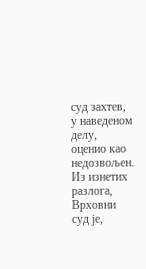суд захтев, у наведеном делу, оценио као недозвољен.
Из изнетих разлога, Врховни суд је,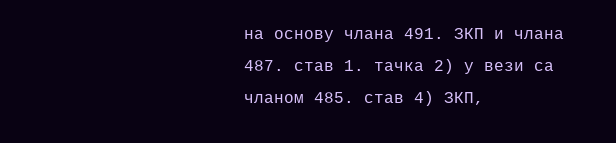на основу члана 491. ЗКП и члана 487. став 1. тачка 2) у вези са чланом 485. став 4) ЗКП,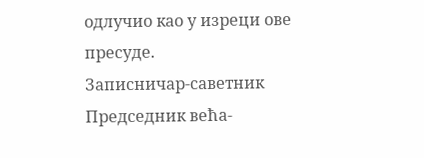одлучио као у изреци ове пресуде.
Записничар-саветник Председник већа-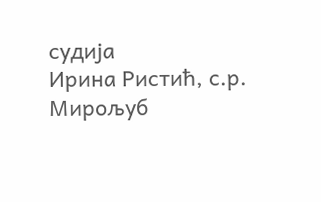судија
Ирина Ристић, с.р. Мирољуб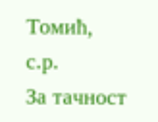Томић, с.р.
За тачност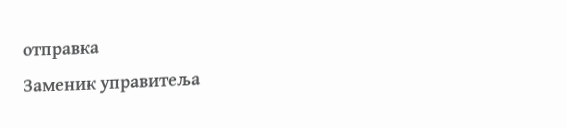отправка
Заменик управитеља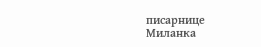писарнице
Миланка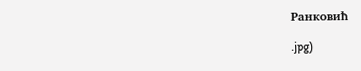Ранковић

.jpg)